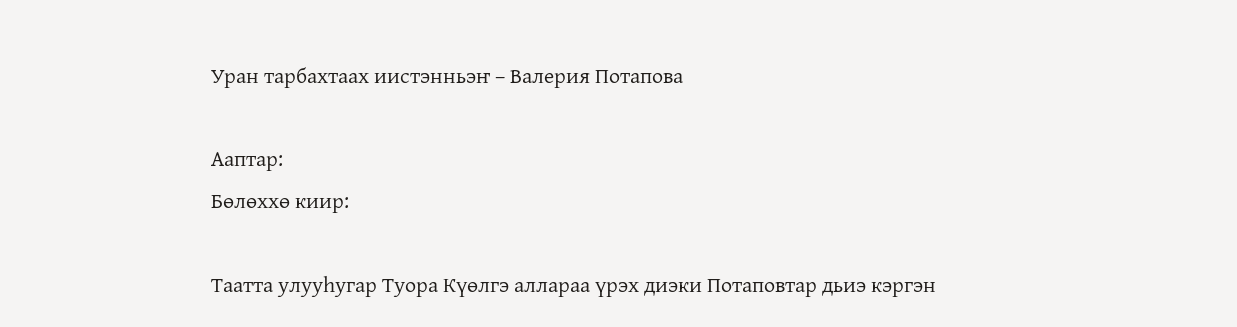Уран тарбахтаах иистэнньэҥ – Валерия Потапова

Ааптар:
Бөлөххө киир:

Таатта улууһугар Туора Күөлгэ аллараа үрэх диэки Потаповтар дьиэ кэргэн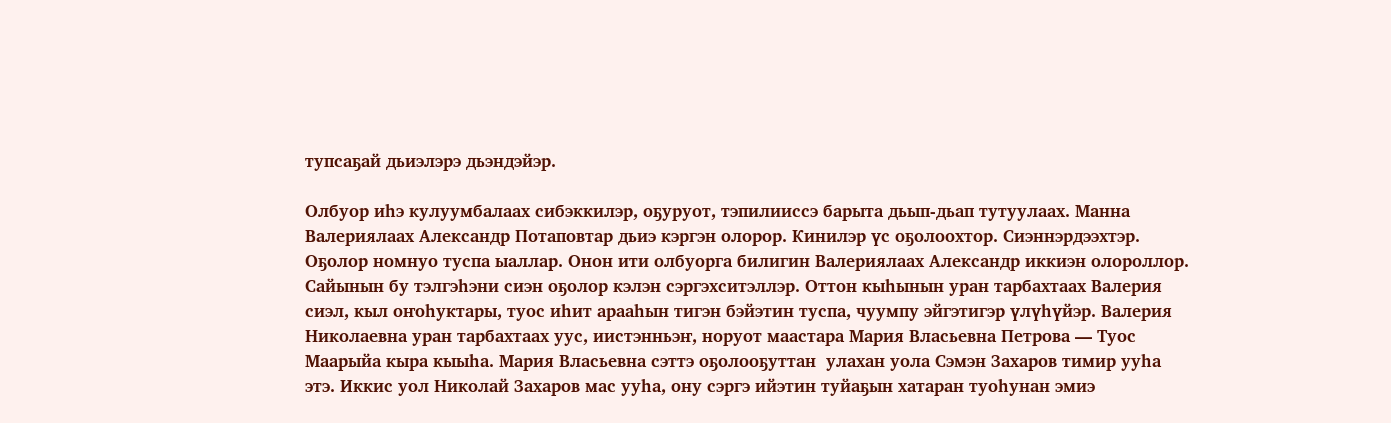тупсаҕай дьиэлэрэ дьэндэйэр.

Олбуор иһэ кулуумбалаах сибэккилэр, оҕуруот, тэпилииссэ барыта дьып-дьап тутуулаах. Манна Валериялаах Александр Потаповтар дьиэ кэргэн олорор. Кинилэр үс оҕолоохтор. Сиэннэрдээхтэр. Оҕолор номнуо туспа ыаллар. Онон ити олбуорга билигин Валериялаах Александр иккиэн олороллор. Сайынын бу тэлгэһэни сиэн оҕолор кэлэн сэргэхситэллэр. Оттон кыһынын уран тарбахтаах Валерия сиэл, кыл оҥоһуктары, туос иһит арааһын тигэн бэйэтин туспа, чуумпу эйгэтигэр үлүһүйэр. Валерия Николаевна уран тарбахтаах уус, иистэнньэҥ, норуот маастара Мария Власьевна Петрова — Туос Маарыйа кыра кыыһа. Мария Власьевна сэттэ оҕолооҕуттан  улахан уола Сэмэн Захаров тимир ууһа этэ. Иккис уол Николай Захаров мас ууһа, ону сэргэ ийэтин туйаҕын хатаран туоһунан эмиэ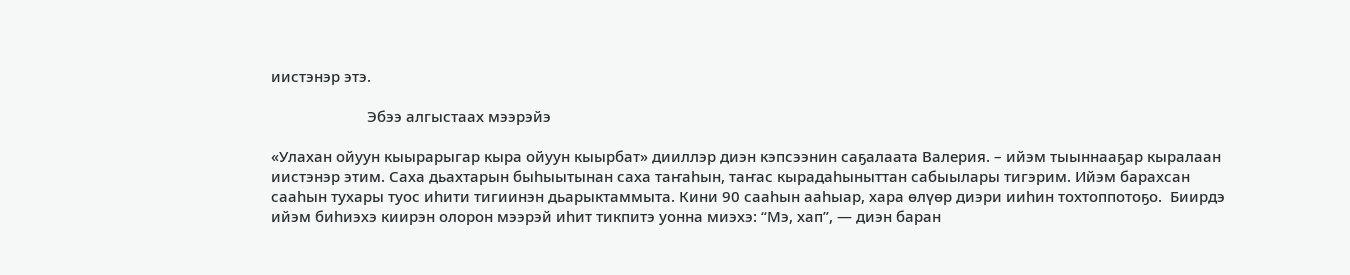иистэнэр этэ.

                        Эбээ алгыстаах мээрэйэ

«Улахан ойуун кыырарыгар кыра ойуун кыырбат» дииллэр диэн кэпсээнин саҕалаата Валерия. – ийэм тыыннааҕар кыралаан иистэнэр этим. Саха дьахтарын быһыытынан саха таҥаһын, таҥас кырадаһыныттан сабыылары тигэрим. Ийэм барахсан сааһын тухары туос иһити тигиинэн дьарыктаммыта. Кини 90 сааһын ааһыар, хара өлүөр диэри ииһин тохтоппотоҕо.  Биирдэ ийэм биһиэхэ киирэн олорон мээрэй иһит тикпитэ уонна миэхэ: “Мэ, хап”, — диэн баран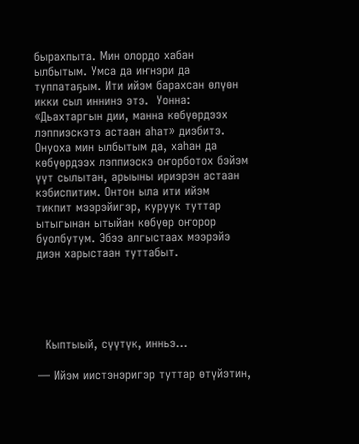бырахпыта. Мин олордо хабан ылбытым. Умса да иҥнэри да туппатаҕым. Ити ийэм барахсан өлүөн икки сыл иннинэ этэ.  Уонна: «Дьахтаргын дии, манна көбүөрдээх лэппиэскэтэ астаан аһат» диэбитэ. Онуоха мин ылбытым да, хаһан да көбүөрдээх лэппиэскэ оҥорботох бэйэм үүт сылытан, арыыны ириэрэн астаан кэбиспитим. Онтон ыла ити ийэм тикпит мээрэйигэр, куруук туттар ытыгынан ытыйан көбүөр оҥорор буолбутум. Эбээ алгыстаах мээрэйэ диэн харыстаан туттабыт.





  Кыптыый, сүүтүк, инньэ…

— Ийэм иистэнэригэр туттар өтүйэтин,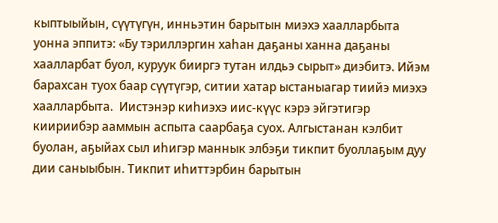кыптыыйын, сүүтүгүн, инньэтин барытын миэхэ хаалларбыта уонна эппитэ: «Бу тэриллэргин хаһан даҕаны ханна даҕаны хаалларбат буол, куруук бииргэ тутан илдьэ сырыт» диэбитэ. Ийэм барахсан туох баар сүүтүгэр, ситии хатар ыстаныагар тиийэ миэхэ хаалларбыта.  Иистэнэр киһиэхэ иис-күүс кэрэ эйгэтигэр киириибэр ааммын аспыта саарбаҕа суох. Алгыстанан кэлбит буолан, аҕыйах сыл иһигэр маннык элбэҕи тикпит буоллаҕым дуу дии саныыбын. Тикпит иһиттэрбин барытын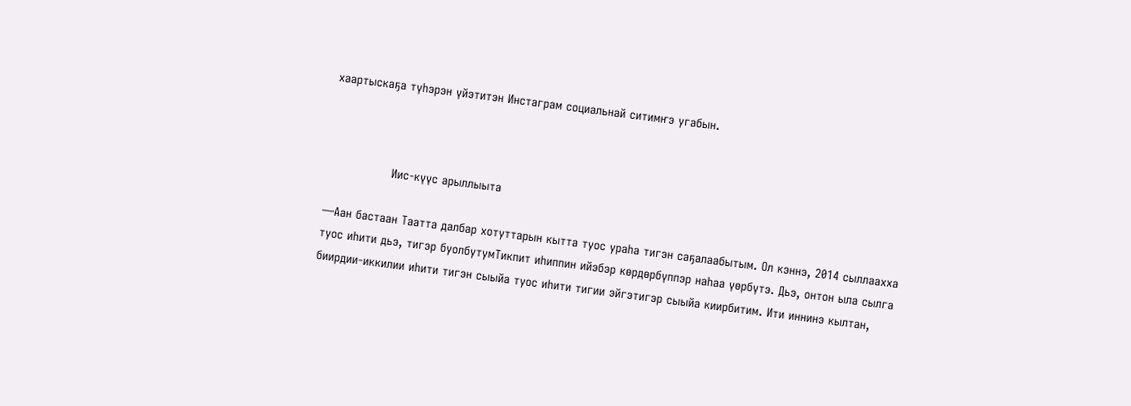хаартыскаҕа түһэрэн үйэтитэн Инстаграм социальнай ситимҥэ угабын.



                Иис-күүс арыллыыта

—Аан бастаан Таатта далбар хотуттарын кытта туос ураһа тигэн саҕалаабытым. Ол кэннэ, 2014 сыллаахха туос иһити дьэ, тигэр буолбутумТикпит иһиппин ийэбэр көрдөрбүппэр наһаа үөрбүтэ. Дьэ, онтон ыла сылга биирдии-иккилии иһити тигэн сыыйа туос иһити тигии эйгэтигэр сыыйа киирбитим. Ити иннинэ кылтан,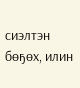сиэлтэн бөҕөх, илин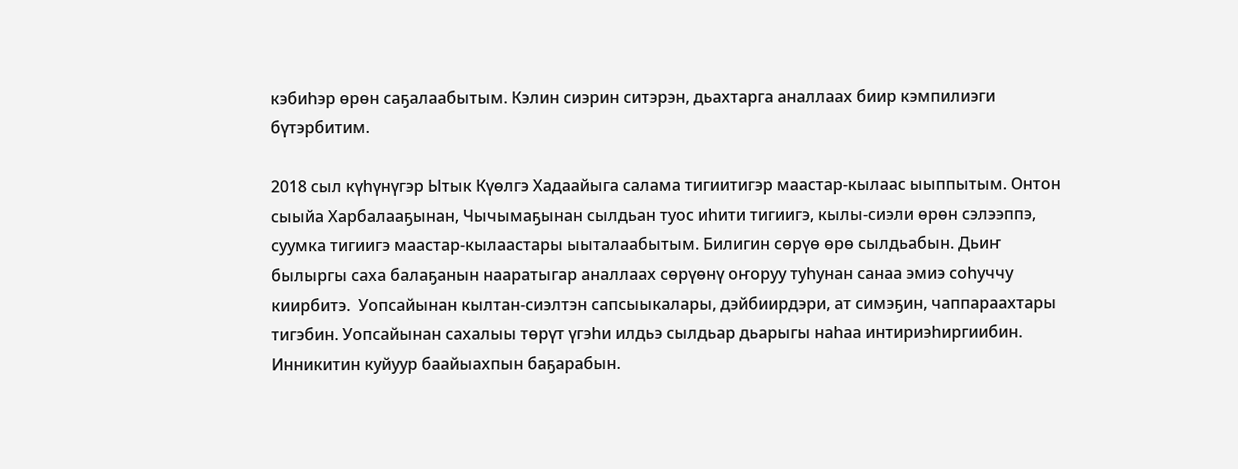кэбиһэр өрөн саҕалаабытым. Кэлин сиэрин ситэрэн, дьахтарга аналлаах биир кэмпилиэги бүтэрбитим.

2018 сыл күһүнүгэр Ытык Күөлгэ Хадаайыга салама тигиитигэр маастар-кылаас ыыппытым. Онтон сыыйа Харбалааҕынан, Чычымаҕынан сылдьан туос иһити тигиигэ, кылы-сиэли өрөн сэлээппэ, суумка тигиигэ маастар-кылаастары ыыталаабытым. Билигин сөрүө өрө сылдьабын. Дьиҥ былыргы саха балаҕанын нааратыгар аналлаах сөрүөнү оҥоруу туһунан санаа эмиэ соһуччу киирбитэ.  Уопсайынан кылтан-сиэлтэн сапсыыкалары, дэйбиирдэри, ат симэҕин, чаппараахтары тигэбин. Уопсайынан сахалыы төрүт үгэһи илдьэ сылдьар дьарыгы наһаа интириэһиргиибин. Инникитин куйуур баайыахпын баҕарабын.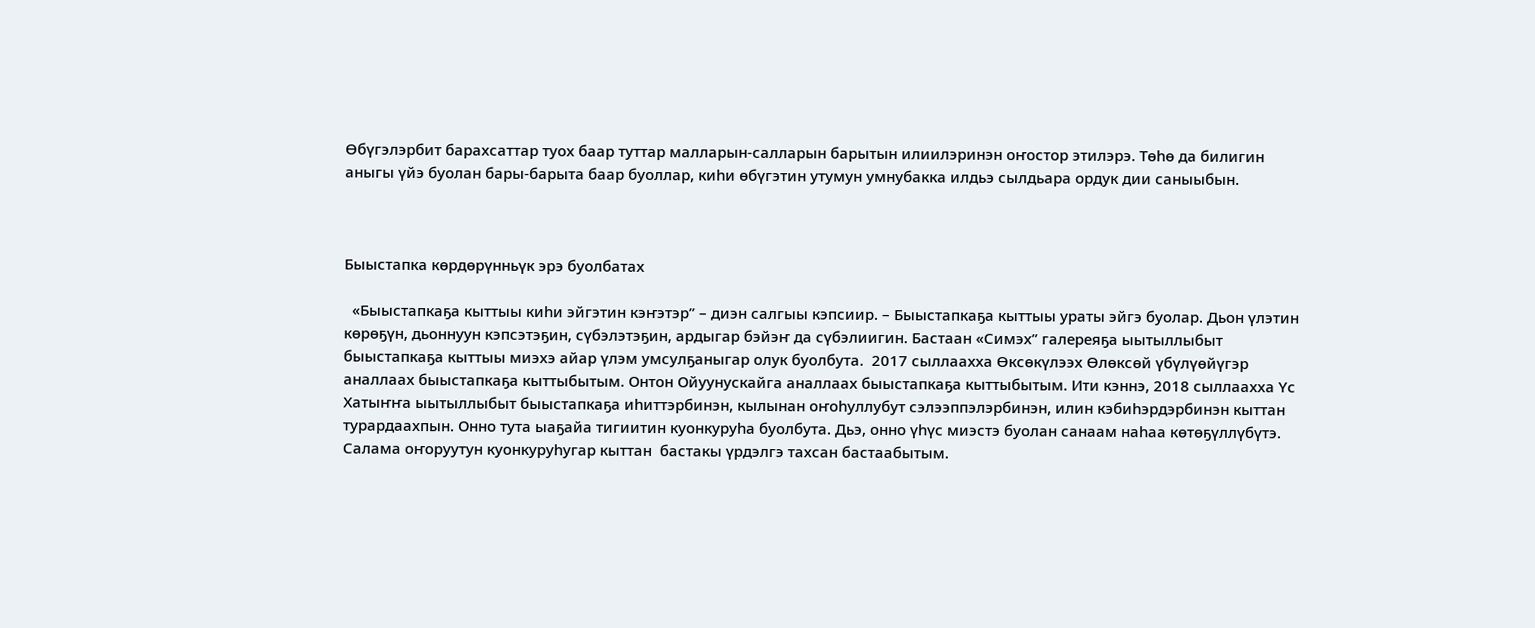Өбүгэлэрбит барахсаттар туох баар туттар малларын-салларын барытын илиилэринэн оҥостор этилэрэ. Төһө да билигин аныгы үйэ буолан бары-барыта баар буоллар, киһи өбүгэтин утумун умнубакка илдьэ сылдьара ордук дии саныыбын.



Быыстапка көрдөрүнньүк эрэ буолбатах

  «Быыстапкаҕа кыттыы киһи эйгэтин кэҥэтэр” – диэн салгыы кэпсиир. – Быыстапкаҕа кыттыы ураты эйгэ буолар. Дьон үлэтин көрөҕүн, дьоннуун кэпсэтэҕин, сүбэлэтэҕин, ардыгар бэйэҥ да сүбэлиигин. Бастаан «Симэх” галереяҕа ыытыллыбыт быыстапкаҕа кыттыы миэхэ айар үлэм умсулҕаныгар олук буолбута.  2017 сыллаахха Өксөкүлээх Өлөксөй үбүлүөйүгэр аналлаах быыстапкаҕа кыттыбытым. Онтон Ойуунускайга аналлаах быыстапкаҕа кыттыбытым. Ити кэннэ, 2018 сыллаахха Үс Хатыҥҥа ыытыллыбыт быыстапкаҕа иһиттэрбинэн, кылынан оҥоһуллубут сэлээппэлэрбинэн, илин кэбиһэрдэрбинэн кыттан турардаахпын. Онно тута ыаҕайа тигиитин куонкуруһа буолбута. Дьэ, онно үһүс миэстэ буолан санаам наһаа көтөҕүллүбүтэ. Салама оҥоруутун куонкуруһугар кыттан  бастакы үрдэлгэ тахсан бастаабытым.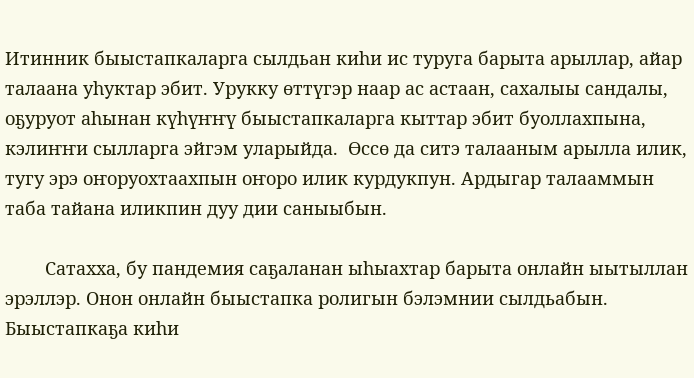Итинник быыстапкаларга сылдьан киһи ис туруга барыта арыллар, айар талаана уһуктар эбит. Урукку өттүгэр наар ас астаан, сахалыы сандалы, оҕуруот аһынан күһүҥҥү быыстапкаларга кыттар эбит буоллахпына,  кэлиҥҥи сылларга эйгэм уларыйда.  Өссө да ситэ талааным арылла илик, тугу эрэ оҥоруохтаахпын оҥоро илик курдукпун. Ардыгар талааммын таба тайана иликпин дуу дии саныыбын.

        Сатахха, бу пандемия саҕаланан ыһыахтар барыта онлайн ыытыллан эрэллэр. Онон онлайн быыстапка ролигын бэлэмнии сылдьабын. Быыстапкаҕа киһи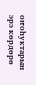оҥоһуктарын эрэ көрдөрө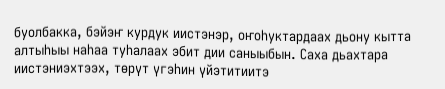буолбакка, бэйэҥ курдук иистэнэр, оҥоһуктардаах дьону кытта алтыһыы наһаа туһалаах эбит дии саныыбын. Саха дьахтара иистэниэхтээх, төрүт үгэһин үйэтитиитэ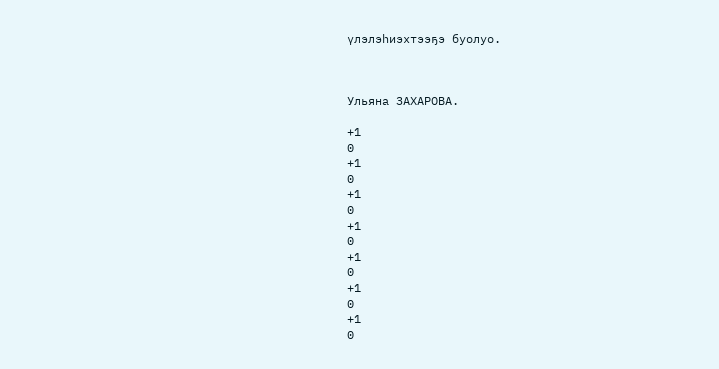үлэлэһиэхтээҕэ буолуо.



Ульяна ЗАХАРОВА.

+1
0
+1
0
+1
0
+1
0
+1
0
+1
0
+1
0